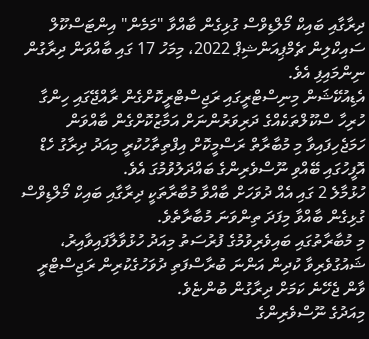ދިރާގާއި ބައިކް މޯލްޑިވްސް ގުޅިގެން ބާއްވާ "މަމެން" އިންޓަސްކޫލް ސައިކްލިން ޗެމްޕިއަންޝިޕް 2022، މިމަހު 17 ގައި ބާއްވަން ދިރާގުން ނިންމައިފި އެވެ.
އެޑިއުކޭޝަން މިނިސްޓްރީގައި ރަޖިސްޓްރީކޮށްގެން ރާއްޖޭގައި ހިންގާ ހުރިހާ ސްކޫލްތަކެއްގެ ދަރިވަރުންނަށް އަމާޒުކޮށްގެން ބާއްވަން ހަމަޖެހިފައިވާ މި މުބާރާތް ރަސްމީކޮށް އިފްތިތާހުކުރީ މިއަދު ދިރާގު ހެޑް އޮފީހުގައި ބޭއްވި ނޫސްވެރިންގެ ބައްދަލުވުމުގަ އެވެ.
ހުޅުމާލެ 2 ގައި އެއް ދުވަހަށް ބާއްވާ މުބާރާތަކީ ދިރާގާއި ބައިކް މޯލްޑިވްސް ގުޅިގެން ބާއްވާ މިފަދަ ތިންވަނަ މުބާރާތެވެ.
މި މުބާރާތުގައި ބައިވެރިވުމުގެ ފުރުސަތު މިއަދު ހުޅުވާލާފައިވާއިރު، ޝައުގުވެރިވާ ކުދިން އަންނަ ބުރާސްފަތި ދުވަހުގެކުރިން ރަޖިސްޓްރީ ވާން ޖެހޭނެ ކަމަށް ދިރާގުން ބުންޏެވެ.
މިއަދުގެ ނޫސްވެރިންގެ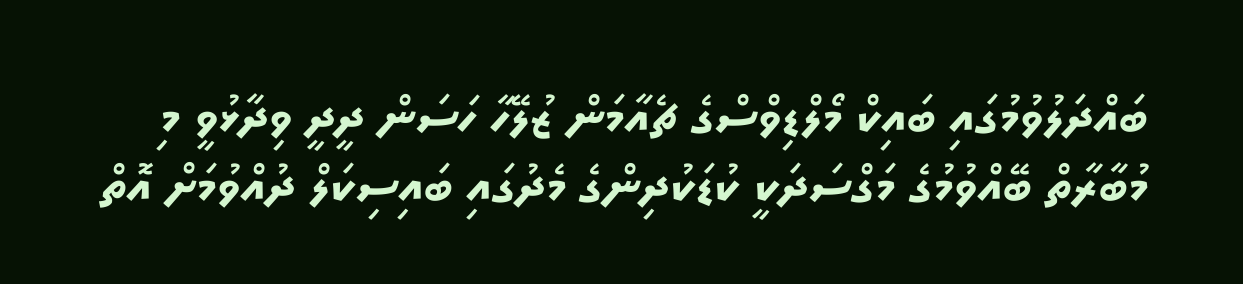ބައްދަލުވުމުގައި ބައިކް މޯލްޑިވްސްގެ ޗެއާމަން ޒުލޭހާ ހަސަން ދީދީ ވިދާޅުވީ މި މުބާރާތް ބޭއްވުމުގެ މަގްސަދަކީ ކުޑަކުދިންގެ މެދުގައި ބައިސިކަލް ދުއްވުމަށް އޮތް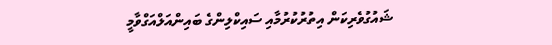ޝައުގުވެރިކަން އިތުރުކުރުމާއި ސައިކްލިންގެ ބައިންއަލްއަގްވާމީ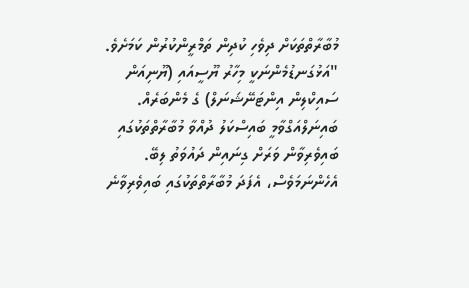މުބާރާތްތަކަށް ދިވެހި ކުދިން ތަމްރީންކުރުން ކަމަށެވެ.
"އަޅުގަނޑުމެންނަކީ މިހާރު ޔޫސީއައި (ޔޫނިއަން ސައިކްލިން އިންޓަނޭޝަނަލް) ގެ މެންބަރެއް. ބައިނަލްއަގްވާމީ ބައިސްކަލު ދުއްވާ މުބާރާތްތަކުގައި ބައިވެރިވާން ވަރަށް ގިނައިން ދައުވަތު ލިބޭ. އެހެންނަމަވެސް، އެފަދަ މުބާރާތްތަކުގައި ބައިވެރިވާނެ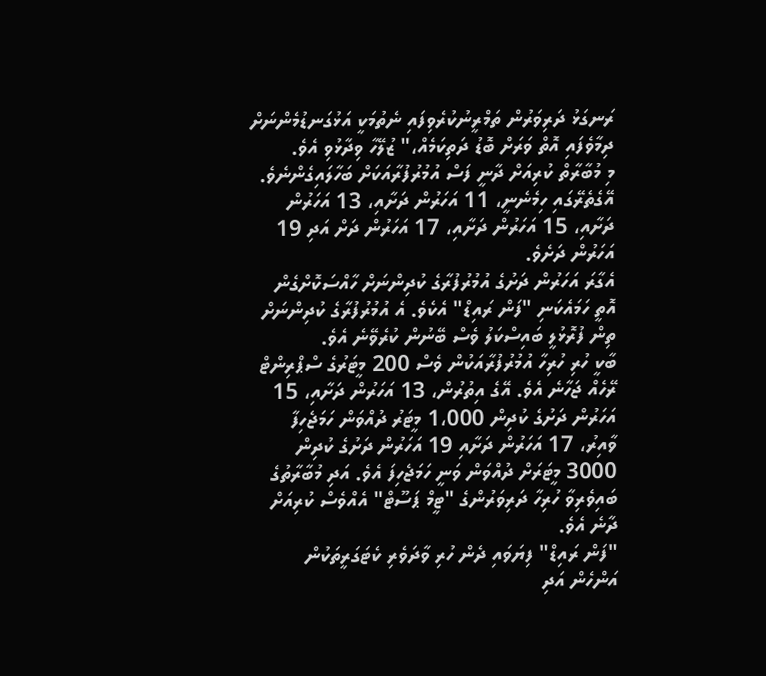ރަނގަޅު ދަރިވަރުން ތަމްރީނުކުރެވިފައި ނެތުމަކީ އަޅުގަނޑުމެންނަށް ދިމާވެފައި އޮތް ވަރަށް ބޮޑު ދަތިކަމެއް،" ޒުލޭހާ ވިދާޅުވި އެވެ.
މި މުބާރާތް ކުރިއަށް ދާނީ ފަސް އުމުރުފުރާއަކަށް ބަހާލައިގެންނެވެ. އޭގެތެރޭގައި ހިމެނެނީ، 11 އަހަރުން ދަށާއި، 13 އަހަރުން ދަށާއި، 15 އަހަރުން ދަށާއި، 17 އަހަރުން ދަށް އަދި 19 އަހަރުން ދަށެވެ.
އެގާރަ އަހަރުން ދަށުގެ އުމުރުފުރާގެ ކުދިންނަށް ހާއްސަކޮށްގެން އޮތީ ހަމައެކަނި "ފަން ރައިޑް" އެކެވެ. އެ އުމުރުފުރާގެ ކުދިންނަށް ތިން ފުރޮޅުލީ ބައިސްކަލު ވެސް ބޭނުން ކުރެވޭނެ އެވެ.
ބާކީ ހުރި ހުރިހާ އުމުރުފުރާއަކުން ވެސް 200 މީޓަރުގެ ސްޕްރިންޓް ރޭހެއް ޖަހާނެ އެވެ. އޭގެ އިތުރުން، 13 އަހަރުން ދަށާއި، 15 އަހަރުން ދަށުގެ ކުދިން 1،000 މީޓަރު ދުއްވަން ހަމަޖެހިފާ ވާއިރު، 17 އަހަރުން ދަށާއި 19 އަހަރުން ދަށުގެ ކުދިން 3000 މީޓަރަށް ދުއްވަން ވަނީ ހަމަޖެހިފަ އެވެ. އަދި މުބާރާތުގެ ބައިވެރިވާ ހުރިހާ ދަރިވަރުންގެ "ޓީމް ޕަސޫޓް" އެއްވެސް ކުރިއަށް ދާނެ އެވެ.
"ފަން ރައިޑް" ފިޔަވައި ދެން ހުރި ވާދަވެރި ކެޓަގަރީތަކުން އަންހެން އަދި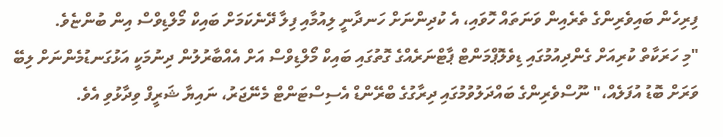ފިރިހެން ބައިވެރިންގެ ތެރެއިން ވަނަތައް ހޮވައި، އެ ކުދިންނަށް ހަނދާނީ ލިއުމާއި ފިލާ ދޭނެކަމަށް ބައިކް މޯލްޑިވްސް އިން ބުންޏެވެ.
"މި ހަރަކާތް ކުރިއަށް ގެންދިއުމުގައި ޑިވެލޮޕްމަންޓް ޕާޓްނަރެއްގެ ގޮތުގައި ބައިކް މޯލްޑިވްސް އަށް އެއްބާރުލުން ދިނުމަކީ އަޅުގަނޑުމެންނަށް ލިބޭ ވަރަށް ބޮޑު އުފަލެއް،" ނޫސްވެރިންގެ ބައްދަލުވުމުގައި ދިރާގުގެ ބްރޭންޑް އެސިސްޓަންޓް މެނޭޖަރު، ނައިޔާ ޝަރީފް ވިދާޅުވި އެވެ.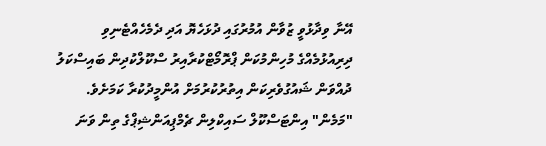އޭނާ ވިދާޅުވީ ޒުވާން އުމުރުގައި ދުޅަހެޔޮ އަދި ދެމެހެއްޓެނިވި ދިރިއުޅުމެއްގެ މުހިންމުކަން ޕްރޮމޯޓްކުރާއިރު ސްކޫލްކުދިން ބައިސްކަލު ދުއްވަން ޝައުގުވެރިކަން އިތުރުކުރުމަށް އުންމީދުކުރާ ކަމަށެވެ.
"މަމެން" އިންޓަސްކޫލް ސައިކްލިން ޗެމްޕިއަންޝިޕްގެ ތިން ވަނަ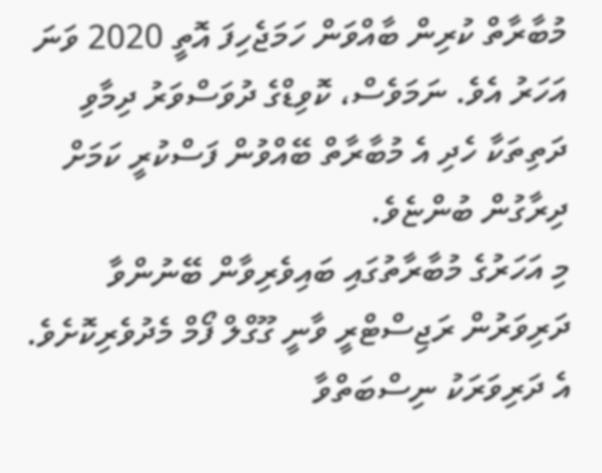މުބާރާތް ކުރިން ބާއްވަން ހަމަޖެހިފަ އޮތީ 2020 ވަނަ އަހަރު އެވެ. ނަމަވެސް، ކޮވިޑްގެ ދުވަސްވަރު ދިމާވި ދަތިތަކާ ހެދި އެ މުބާރާތް ބޭއްވުން ފަސްކުރީ ކަމަށް ދިރާގުން ބުންޏެވެ.
މި އަހަރުގެ މުބާރާތުގައި ބައިވެރިވާން ބޭނުންވާ ދަރިވަރުން ރަޖިސްޓްރީ ވާނީ ގޫގްލް ފޯމް މެދުވެރިކޮށެވެ. އެ ދަރިވަރަކު ނިސްބަތްވާ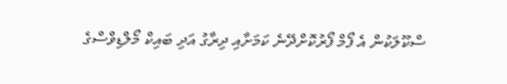ސްކޫލަކުން އެ ފޯމް ފޯރުކޮށްދޭނެ ކަމަށާއި ދިރާގު އަދި ބައިކް މޯލްޑިވްސްގެ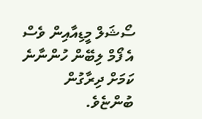ސޯޝަލް މީޑިއާއިން ވެސް އެ ފޯމް ލިބޭން ހުންނާނެ ކަމަށް ދިރާގުން ބުންޏެވެ.